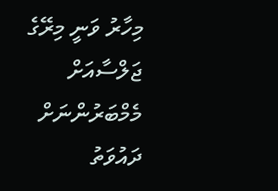މިހާރު ވަނީ މިރޭގެ ޖަލްސާއަށް މެމްބަރުންނަށް ދައުވަތު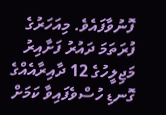ފޮނުވާފައެވެ. މިއަހަރުގެ ފުރަތަމަ ދައުރު ފަށާއިރު މަޖިލީހުގެ 12 ދާއިރާއެއްގެ ގޮނޑި ހުސްވެފައިވާ ކަމަށް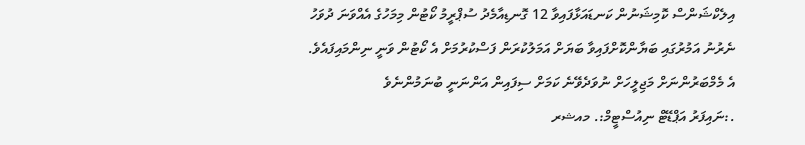އިލެކްޝަންސް ކޮމިޝަނުން ކަނޑައަޅާފައިވާ 12 ގޮނޑިއާމެދު ސުޕްރީމު ކޯޓުން މިމަހުގެ އެއްވަނަ ދުވަހު ނެރުނު އަމުރުގައި ބަޔާންކޮށްފައިވާ ބަޔަށް އަމަލުކުރަން ފަސްކުރުމަށް އެ ކޯޓުން ވަނީ ނިންމައިފައެވެ. އެ މެމްބަރުންނަށް މަޖިލީހަށް ނުވަދެވޭނެ ކަމަށް ސިފައިން އަންނަނީ ބުނަމުންނެވެ
.:ނައިފަރު އަޕްޑޭޓް ނިއުސްޓީމް:. މއޝރ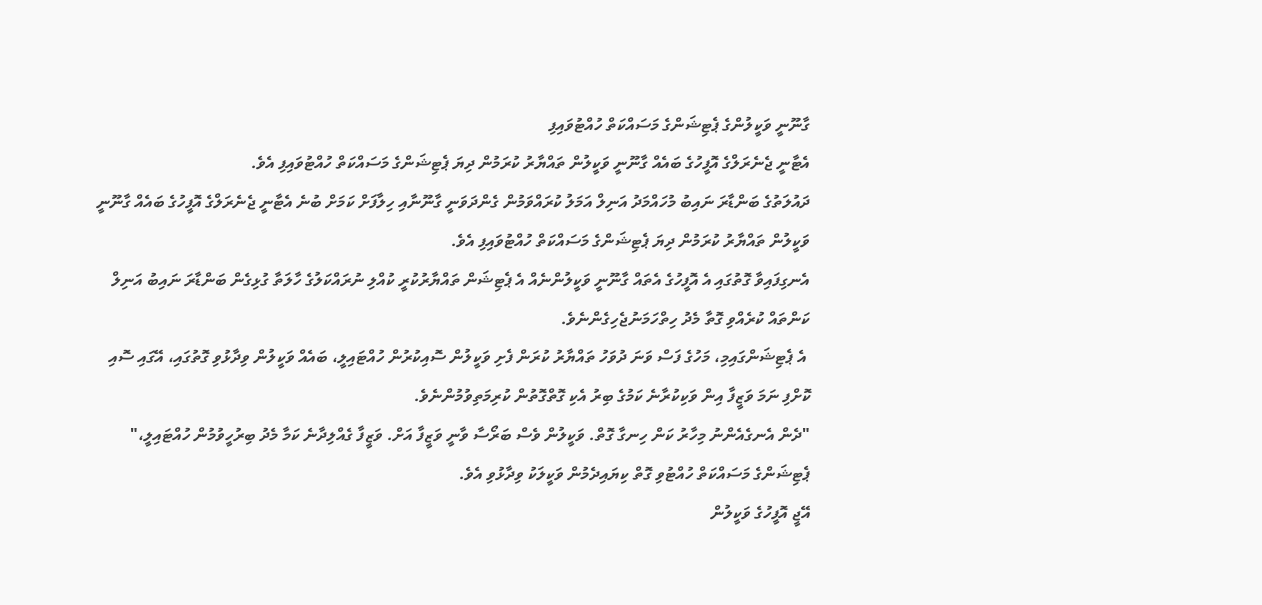ގާނޫނީ ވަކީލުންގެ ޕެޓިޝަންގެ މަސައްކަތް ހުއްޓުވައިފި
އެޓާނީ ޖެނެރަލްގެ އޮފީހުގެ ބައެއް ގާނޫނީ ވަކީލުން ތައްޔާރު ކުރަމުން ދިޔަ ޕެޓިޝަންގެ މަސައްކަތް ހުއްޓުވައިފި އެވެ.
ދައުލަތުގެ ބަންޑާރަ ނައިބު މުހައްމަދު އަނިލް އަމަލު ކުރައްވަމުން ގެންދަވަނީ ގާނޫނާއި ހިލާފަށް ކަމަށް ބުނެ އެޓާނީ ޖެނެރަލްގެ އޮފީހުގެ ބައެއް ގާނޫނީ ވަކީލުން ތައްޔާރު ކުރަމުން ދިޔަ ޕެޓިޝަންގެ މަސައްކަތް ހުއްޓުވައިފި އެވެ.
އެނގިފައިވާ ގޮތުގައި އެ އޮފީހުގެ އެތައް ގާނޫނީ ވަކީލުންނެއް އެ ޕެޓިޝަން ތައްޔާރުކުރީ ކުއްލި ނުރައްކަލުގެ ހާލަތާ ގުޅިގެން ބަންޑާރަ ނައިބު އަނިލް ކަންތައް ކުރެއްވި ގޮތާ މެދު ހިތްހަމަނުޖެހިގެންނެވެ.
 އެ ޕެޓިޝަންގައިމި، މަހުގެ ފަސް ވަނަ ދުވަހު ތައްޔާރު ކުރަން ފެށި ވަކީލުން ސޮއިކުރުން ހުއްޓައިލީ، ބައެއް ވަކީލުން ވިދާޅުވި ގޮތުގައި، އޭގައި ސޮއި ކޮށްފި ނަމަ ވަޒީފާ އިން ވަކިކުރާނެ ކަމުގެ ބިރު އެކި ގޮތްގޮތުން ކުރިމަތިވުމުންނެވެ.
"ދެން އެނގެއެންނު މިހާރު ކަން ހިނގާ ގޮތް. ވަކީލުން ވެސް ބަރޯސާ ވާނީ ވަޒީފާ އަށް. ވަޒީފާ ގެއްލިދާނެ ކަމާ މެދު ބިރުހީވުމުން ހުއްޓައިލީ،" ޕެޓިޝަންގެ މަސައްކަތް ހުއްޓުވި ގޮތް ކިޔައިދެމުން ވަކީލަކު ވިދާޅުވި އެވެ.
އޭޖީ އޮފީހުގެ ވަކީލުން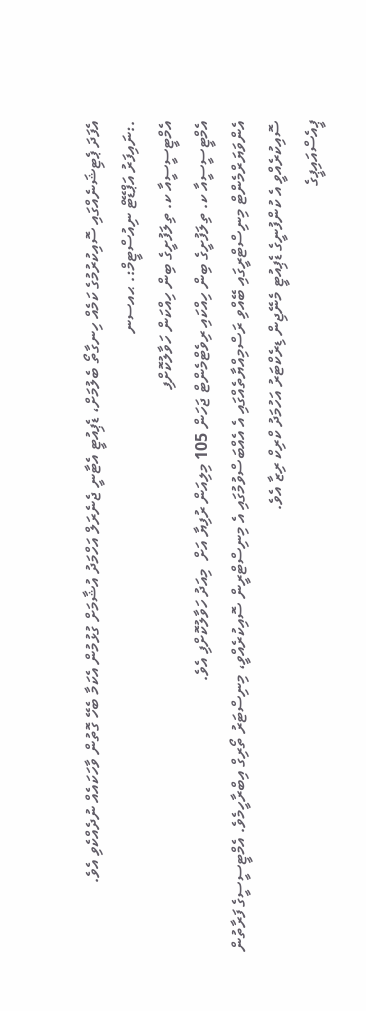އެފަދަ ޕެޓިޝަނެއްގައި ސޮއިކުރުމުގެ ކަމެއް ހިނގާތޯ ބެލުމަށް، ޑެޕިއުޓީ އެޓާނީ ޖެނެރަލް އަހްމަދު އުޝާމަށް ގުޅުމުން އެކަމާ ބެހޭ ގޮތުން ވާހަކައެއް ނުދެއްކެވި އެވެ.
.:ނައިފަރު އަޕްޑޭޓް ނިއުސްޓީމް:. ޙއސނ
އެމްޓީސީސީއާ ކ. ތިލަފުށީގެ ބިން ހިއްކަން ހަވާލުކޮށްފި
އެމްޓީސީސީއާ ކ. ތިލަފުށީގެ ބިން ހިއްކައި ރިވެޓްމެންޓް ޖަހަން 105 މިލިއަން ރުފިޔާ އަށް  މިއަދު ހަވާލުކޮށްފި އެވެ.
އެންވަޔަރްމެންޓް މިނިސްޓްރީގައި ބޭއްވި ރަސްމިއްޔާތެއްގައި އެ އެއްބަސްވުމުގައި އެ މިނިސްޓްރީން ސޮއިކުރެއްވީ، މިނިސްޓަރު ތޯރިގް އިބްރާހީމެވެ. އެމްޓީސީސީގެ ފަރާތުން ސޮއިކުރެއްވީ އެ ކުންފުނީގެ ޑެޕިއުޓީ މެނޭޖިން ޑިރެކްޓަރު އަހުމަދު ކްރިކް ރިޒާ އެވެ.
ޕީއެސްއައިޕީގެ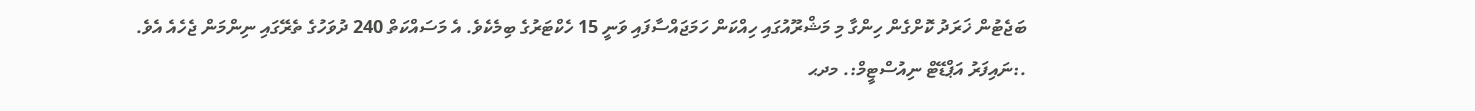ބަޖެޓުން ޚަރަދު ކޮށްގެން ހިންގާ މި މަޝްރޫއުގައި ހިއްކަން ހަމަޖައްސާފައި ވަނީ 15 ހެކްޓަރުގެ ބިމެކެވެ. އެ މަސައްކަތް 240 ދުވަހުގެ ތެރޭގައި ނިންމަން ޖެހެއެ އެވެ.
.:ނައިފަރު އަޕްޑޭޓް ނިއުސްޓީމް:. މދޙ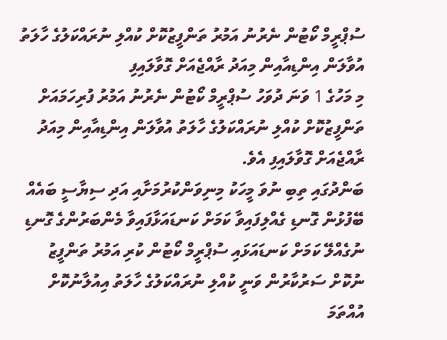ސުޕްރީމް ކޯޓުން ނެރުނު އަމުރު ތަންފީޒުކޮށް ކުއްލި ނުރައްކަލުގެ ހާލަތު އުވާލަން އިންޑިއާއިން މިއަދު ރާއްޖެއަށް ގޮވާލައިފި
މި މަހުގެ 1 ވަނަ ދުވަހު ސުޕްރީމް ކޯޓުން ނެރުނު އަމުރު ފުރިހަމައަށް ތަންފީޒުކޮށް ކުއްލި ނުރައްކަލުގެ ހާލަތު އުވާލަން އިންޑިއާއިން މިއަދު ރާއްޖެއަށް ގޮވާލައިފި އެވެ.
ބަންދުގައި ތިބި ނުވަ މީހަކު މިނިވަންކުރުމަށާއި އަދި ސިޔާސީ ބައެއް ބޭފުޅުން ގޮނޑި ގެއްލިފައިވާ ކަމަށް ކަނޑައަޅާފައިވާ މެންބަރުންގެ ގޮނޑި ނުގެއްލޭ ކަމަށް ކަނޑައަޅައި ސުޕްރީމް ކޯޓުން ކުރި އަމުރު ތަންފީޒު ނުކޮށް ސަރުކާރުން ވަނީ ކުއްލި ނުރައްކަލުގެ ހާލަތު އިއުލާނުކޮށް އުއްތަމަ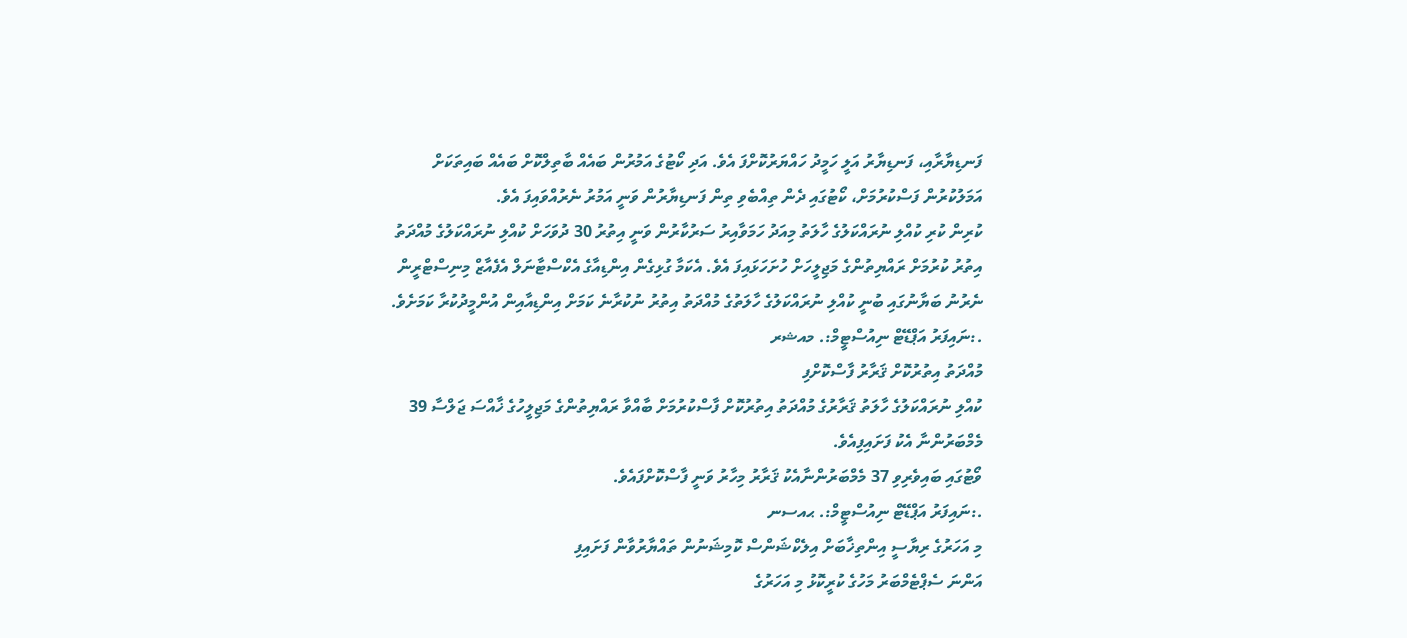ފަނޑިޔާރާއި، ފަނޑިޔާރު އަލީ ހަމީދު ހައްޔަރުކޮށްފަ އެވެ. އަދި ކޯޓުގެ އަމުރުން ބައެއް ބާތިލްކޮށް ބައެއް ބައިތަކަށް އަމަލުކުރުން ފަސްކުރުމަށް، ކޯޓުގައި ދެން ތިއްބެވި ތިން ފަނޑިޔާރުން ވަނީ އަމުރު ނެރުއްވައިފަ އެވެ.
ކުރިން ކުރި ކުއްލި ނުރައްކަލުގެ ހާލަތު މިއަދު ހަމަވާއިރު ސަރުކާރުން ވަނީ އިތުރު 30 ދުވަހަށް ކުއްލި ނުރައްކަލުގެ މުއްދަތު އިތުރު ކުރުމަށް ރައްޔިތުންގެ މަޖިލީހަށް ހުށަހަޅައިފަ އެވެ. އެކަމާ ގުޅިގެން އިންޑިއާގެ އެކްސްޓާނަލް އެފެއާޒް މިނިސްޓްރީން ނެރުނު ބަޔާނުގައި ބުނީ ކުއްލި ނުރައްކަލުގެ ހާލަތުގެ މުއްދަތު އިތުރު ނުކުރާނެ ކަމަށް އިންޑިއާއިން އުންމީދުކުރާ ކަމަށެވެ.
.:ނައިފަރު އަޕްޑޭޓް ނިއުސްޓީމް:. މއޝރ
މުއްދަތު އިތުރުކޮށް ޤަރާރު ފާސްކޮށްފި
ކުއްލި ނުރައްކަލުގެ ހާލަތު ޤަރާރުގެ މުއްދަތު އިތުރުކޮށް ފާސްކުރުމަށް ބާއްވާ ރައްޔިތުންގެ މަޖިލީހުގެ ޚާއްސަ ޖަލްސާ 39 މެމްބަރުންނާ އެކު ފަށައިފިއެވެ.
ވޯޓުގައި ބައިވެރިވި 37 މެމްބަރުންނާއެކު ޤަރާރު މިހާރު ވަނީ ފާސްކޮށްފައެވެ.
.:ނައިފަރު އަޕްޑޭޓް ނިއުސްޓީމް:. ޙއސނ
މި އަހަރުގެ ރިޔާސީ އިންތިޚާބަށް އިލެކްޝަންސް ކޮމިޝަނުން ތައްޔާރުވާން ފަށައިފި
އަންނަ ސެޕްޓެމްބަރު މަހުގެ ކުރީކޮޅު މި އަހަރުގެ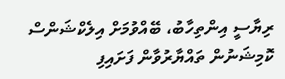ރިޔާސީ އިންތިހާބު، ބޭއްވުމަށް އިލެކްޝަންސް ކޮމިޝަނުން ތައްޔާރުވާން ފަށައިފި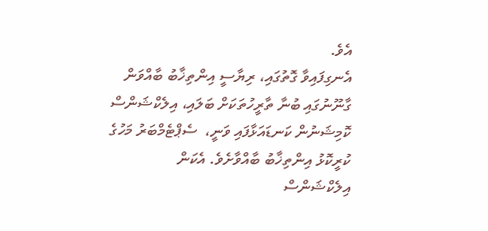އެވެ.
އެނގިފައިވާ ގޮތުގައި، ރިޔާސީ އިންތިޚާބު ބާއްވަން ގާނޫނުގައި ބުނާ ތާރީހުތަކަށް ބަލައި، އިލެކްޝަންސް ކޮމިޝަނުން ކަނޑައަޅާފައި ވަނީ،  ސެޕްޓެމްބަރު މަހުގެ ކުރީކޮޅު އިންތިޚާބު ބާއްވާށެވެ. އެކަން އިލެކްޝަންސް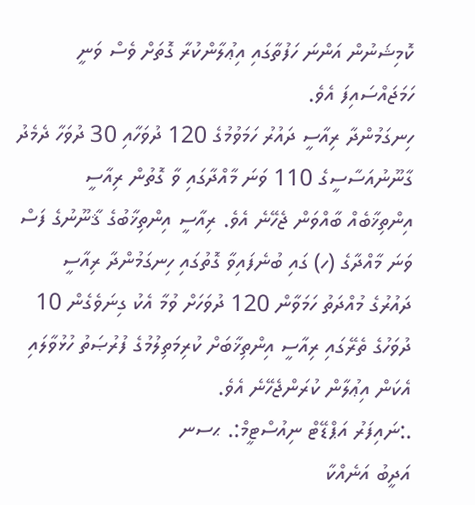ކޮމިޝަނުން އަންނަ ހަފުތާގައި އިޢުލާންކުރާ ގޮތަށް ވެސް ވަނީ ހަމަޖައްސައިފަ އެވެ.
ހިނގަމުންދާ ރިއާސީ ދައުރު ހަމަވުމުގެ 120 ދުވަހާއި 30 ދުވަހާ ދެމެދު ގާނޫނުއަސާސީގެ 110 ވަނަ މާއްދާގައި ވާ ގޮތުން ރިއާސީ އިންތިޚާބެއް ބާއްވަން ޖެހޭނެ އެވެ. ރިއާސީ އިންތިޚާބުގެ ޤާނޫނުގެ ފަސް ވަނަ މާއްދާގެ (ހ) ގައި ބުނެފައިވާ ގޮތުގައި ހިނގަމުންދާ ރިއާސީ ދައުރުގެ މުއްދަތު ހަމަވާން 120 ދުވަހަށް ވުމާ އެކު ގިނަވެގެން 10 ދުވަހުގެ ތެރޭގައި ރިއާސީ އިންތިޚާބަށް ކުރިމަތިލުމުގެ ފުރުޞަތު ހުޅުވާލައި އެކަން އިޢުލާން ކުރަންޖެހޭނެ އެވެ.
.:ނައިފަރު އަޕްޑޭޓް ނިއުސްޓީމް:. ޙސނ
އަދީބު އަނެއްކާ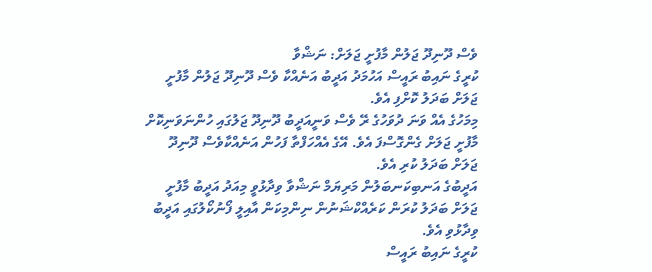ވެސް ދޫނިދޫ ޖަލުން މާފުށީ ޖަލަށް: ނަޝްވާ
ކުރީގެ ނައިބު ރައީސް އަހުމަދު އަދީބު އަނެއްކާ ވެސް ދޫނިދޫ ޖަލުން މާފުށީ ޖަލަށް ބަދަލު ކޮށްފި އެވެ.
މިމަހުގެ އެއް ވަނަ ދުވަހުގެ ރޭ ވެސް ވަނީއަދީބު ދޫނިދޫ ޖަލުގައި ހުންނަވަނިކޮށް  މާފުށީ ޖަލަށް ގެންގޮސްފަ އެވެ. އޭގެ އެއްހަފްތާ ފަހުން އަނެއްކާވެސް ދޫނިދޫ ޖަލަށް ބަދަލު ކުރި އެވެ.
އަދީބުގެ އަނބިކަނބަލުން މަރިޔަމް ނަޝްވާ ވިދާޅުވީ މިއަދު އަދީބު މާފުށީ ޖަލަށް ބަދަލު ކުރަން ކަރެއްކްޝަނުން ނިންމިކަން އާއިލީ ފޯނުކޯލުގައި އަދީބު ވިދާޅުވި އެވެ.
ކުރީގެ ނައިބު ރައީސް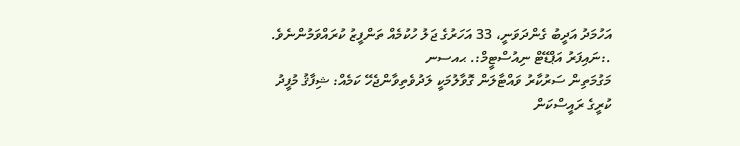އަހުމަދު އަދީބު ގެންދަވަނީ، 33 އަހަރުގެ ޖަލު ހުކުމެއް ތަންފީޒު ކުރައްވަމުންނެވެ.
.:ނައިފަރު އަޕްޑޭޓް ނިއުސްޓީމް:. ޙއސނ
މަގުމަތިން ސަރުކާރު ވައްޓާލަން ގޮވާލުމަކީ ލަދުވެތިވާންޖެހޭ ކަމެއް: ޝިފާޤު މުފީދު
ކުރީގެ ރައީސްކަން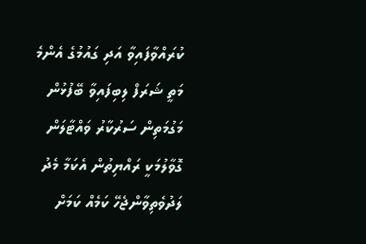ކުރައްވާފައިވާ އަދި ގައުމުގެ އެންމެ މަތީ ޝަރަފް ލިބިފައިވާ ބޭފުޅުން މަގުމަތިން ސަރުކާރު ވައްޓާލަން ގޮވާލުމަކީ ރައްޔިތުން އެކަމާ މެދު ލަދުވެތިވާންޖެހޭ ކަމެއް ކަމަށް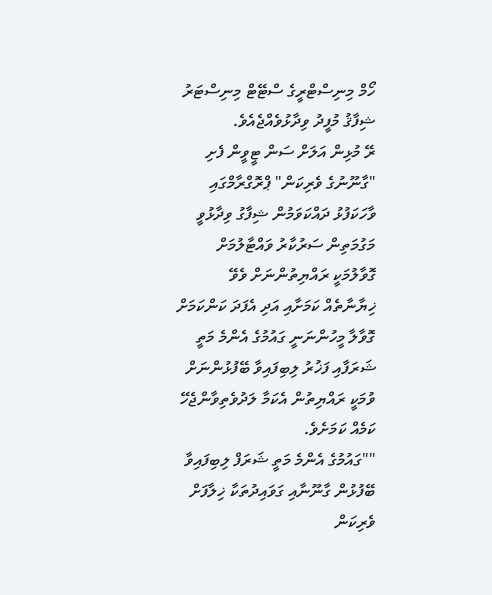ހޯމް މިނިސްޓްރީގެ ސްޓޭޓް މިނިސްޓަރު ޝިފާޤު މުފީދު ވިދާޅުވެއްޖެއެވެ.
ރޭ މުޅިން އަލަށް ސަން ޓީވީން ފެށި "ގާނޫނުގެ ވެރިކަން" ޕްރޮގްރާމްގައި ވާހަކަފުޅު ދައްކަވަމުން ޝިފާގު ވިދާޅުވީ މަގުމަތިން ސަރުކާރު ވައްޓާލުމަށް ގޮވާލުމަކީ ރައްޔިތުންނަށް ވެވޭ ޚިޔާނާތެއް ކަމަށާއި އަދި އެފަދަ ކަންކަމަށް ގޮވާލާ މީހުންނަނީ ގައުމުގެ އެންމެ މަތީ ޝަރަފާއި ފަޚުރު ލިބިފައިވާ ބޭފުޅުންނަށް ވުމަކީ ރައްޔިތުން އެކަމާ ލަދުވެތިވާންޖެހޭ ކަމެއް ކަމަށެވެ.
""ގައުމުގެ އެންމެ މަތީ ޝަރަފް ލިބިފައިވާ ބޭފުޅުން ގާނޫނާއި ގަވައިދުތަކާ ޚިލާފަށް ވެރިކަން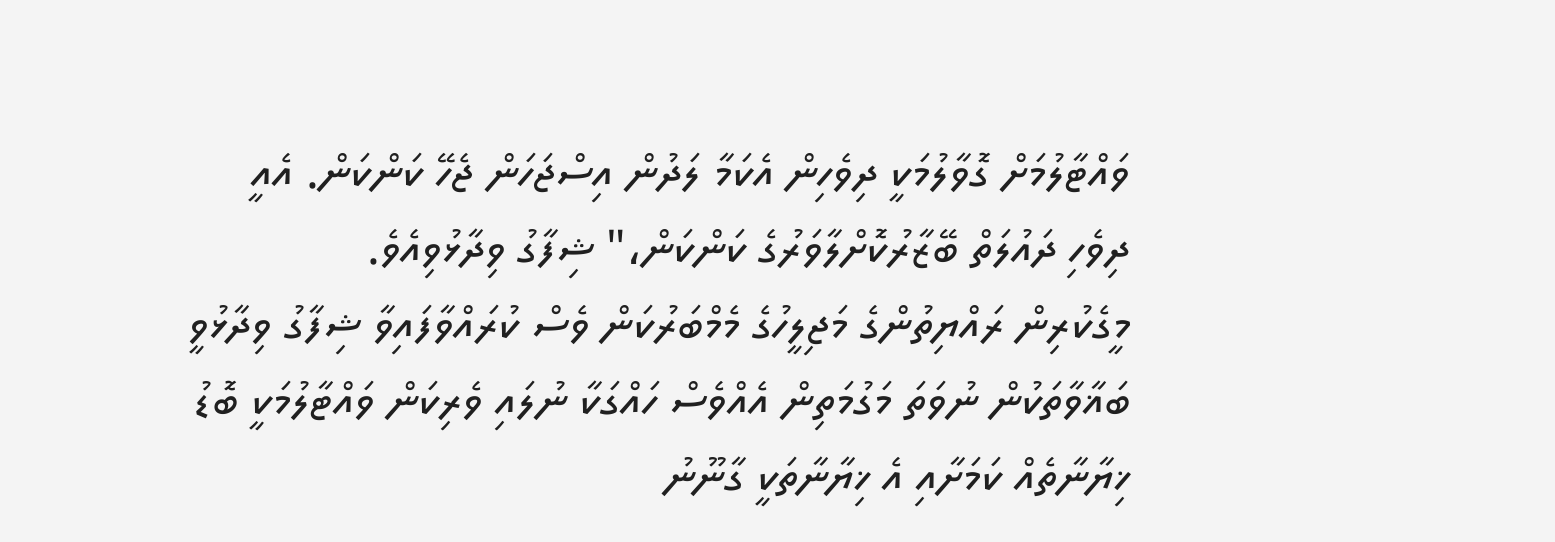ވައްޓާލުމަށް ގޮވާލުމަކީ ދިވެހިން އެކަމާ ލަދުން އިސްޖަހަން ޖެހޭ ކަންކަން. އެއީ ދިވެހި ދައުލަތް ބޭޒާރުކޮށްލާވަރުގެ ކަންކަން،" ޝިފާގު ވިދާޅުވިއެވެ.
މީގެކުރިން ރައްޔިތުންގެ މަޖިލީހުގެ މެމްބަރުކަން ވެސް ކުރައްވާފައިވާ ޝިފާގު ވިދާޅުވީ ބަޣާވާތަކުން ނުވަތަ މަގުމަތިން އެއްވެސް ހައްގަކާ ނުލައި ވެރިކަން ވައްޓާލުމަކީ ބޮޑު ޚިޔާނާތެއް ކަމަށާއި އެ ޚިޔާނާތަކީ ގާނޫނު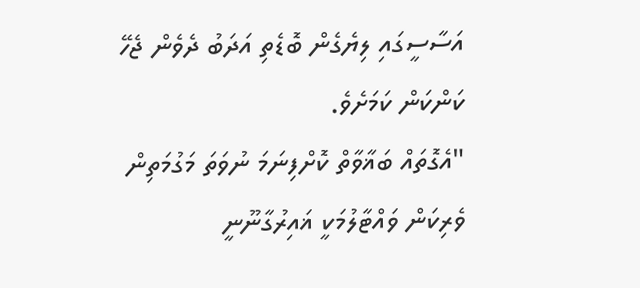އަސާސީގައި ލިޔެގެން ބޮޑެތި އަދަބު ދެވެން ޖެހޭ ކަންކަން ކަމަށެވެ.
"އެގޮތައް ބަޣާވާތް ކޮށްފިނަމަ ނުވަތަ މަގުމަތިން ވެރިކަން ވައްޓާލުމަކީ ޣައިރުގާނޫނީ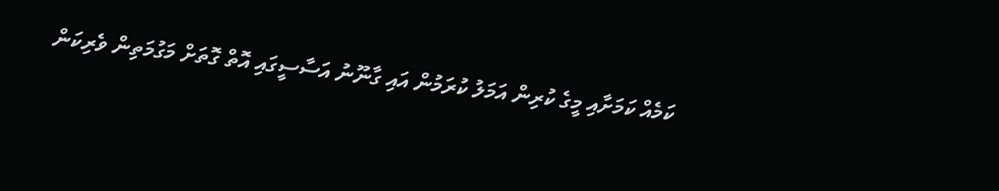ކަމެއް ކަމަށާއި މީގެ ކުރިން އަމަލު ކުރަމުން އައި ގާނޫނު އަސާސީގައި އޮތް ގޮތަށް މަގުމަތިން ވެރިކަން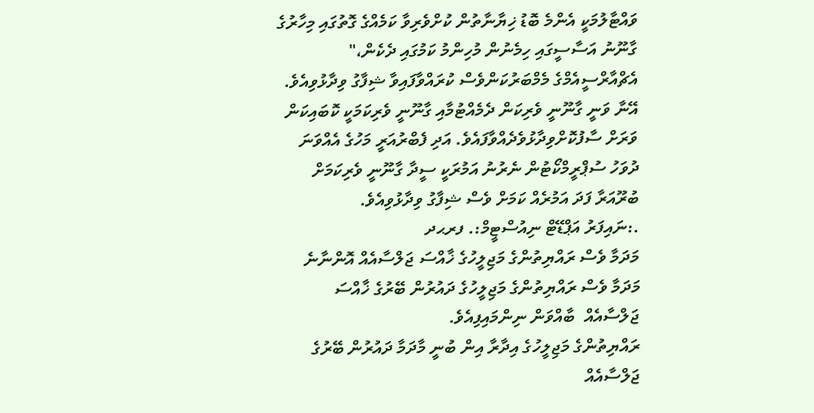ވައްޓާލުމަކީ އެންމެ ބޮޑު ޚިޔާނާތުން ކުށްވެރިވާ ކަމެއްގެ ގޮތުގައި މިހާރުގެ ގާނޫނު އަސާސީގައި ހިމެނުން މުހިންމު ކަމުގައި ދެކެން،" އެޗްއާރްސީއެމްގެ މެމްބަރުކަންވެސް ކުރައްވާފައިވާ ޝިފާގު ވިދާޅުވިއެވެ.
އޭނާ ވަނީ ގާނޫނީ ވެރިކަން ދެމެއްޓުމާއި ގާނޫނީ ވެރިކަމަކީ ކޮބައިކަން ވަރަށް ސާފުކޮށްވިދާޅުވެދެއްވާފައެވެ. އަދި ފެބްރުއަރީ މަހުގެ އެއްވަނަ ދުވަހު ސުޕްރީމްކޯޓުން ނެރުނު އަމުރަކީ ސީދާ ގާނޫނީ ވެރިކަމަށް ބުރޫއަރާ ފަދަ އަމުރެއް ކަމަށް ވެސް ޝިފާގު ވިދާޅުވިއެވެ.
.:ނައިފަރު އަޕްޑޭޓް ނިއުސްޓީމް:. ފރޙދ
މަދަމާ ވެސް ރައްޔިތުންގެ މަޖިލީހުގެ ޚާއްސަ ޖަލްސާއެއް އޮންނާނެ
މަދަމާ ވެސް ރައްޔިތުންގެ މަޖިލީހުގެ ދައުރުން ބޭރުގެ ޚާއްސަ ޖަލްސާއެއް  ބާއްވަން ނިންމައިފިއެވެ.
ރައްޔިތުންގެ މަޖިލީހުގެ އިދާރާ އިން ބުނީ މާދަމާ ދައުރުން ބޭރުގެ ޖަލްސާއެއް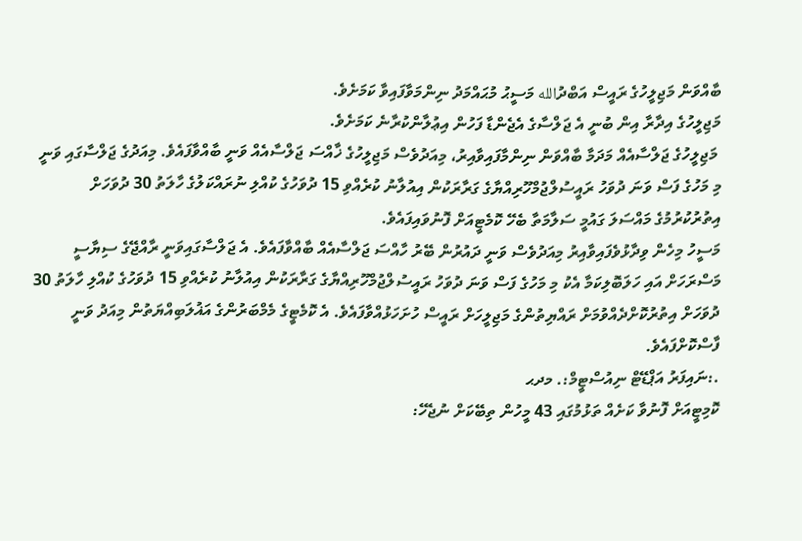ބާއްވަން މަޖިލީހުގެ ރައީސް އަބްދުالله މަސީޙު މުޙައްމަދު ނިންމަވާފައިވާ ކަމަށެވެ.
މަޖިލީހުގެ އިދާރާ އިން ބުނީ އެ ޖަލްސާގެ އެޖެންޑާ ފަހުން އިޢުލާންކުރާނެ ކަމަށެވެ.
 މަޖިލީހުގެ ޖަލްސާއެއް މަދަމާ ބާއްވަން ނިންމާފައިވާއިރު، މިއަދުވެސް މަޖިލީހުގެ ޚާއްސަ ޖަލްސާއެއް ވަނީ ބާއްވާފައެވެ. މިއަދުގެ ޖަލްސާގައި ވަނީ މި މަހުގެ ފަސް ވަނަ ދުވަހު ރައީސުލްޖުމްހޫރިއްޔާގެ ގަރާރަކުން އިއުލާނު ކުރެއްވި 15 ދުވަހުގެ ކުއްލި ނުރައްކަލުގެ ހާލަތު 30 ދުވަހަށް އިތުރުކުރުމުގެ މައްސަލަ ގައުމީ ސަލާމަތާ ބެހޭ ކޮމެޓީއަށް ފޮނުވައިފައެވެ.
މަސީހު މިހެން ވިދާޅުވެފައިވާއިރު މިއަދުވެސް ވަނީ ދައުރުން ބޭރު ހާއްސަ ޖަލްސާއެއް ބާއްވާފައެވެ. އެ ޖަލްސާގައިވަނީ ރާއްޖޭގެ ސިޔާސީ މަސްރަހަށް އައި ހަލަބޮލިކަމާ އެކު މި މަހުގެ ފަސް ވަނަ ދުވަހު ރައީސުލްޖުމްހޫރިއްޔާގެ ގަރާރަކުން އިއުލާނު ކުރެއްވި 15 ދުވަހުގެ ކުއްލި ހާލަތު 30 ދުވަހަށް އިތުރުކޮށްދެއްވުމަށް ރައްޔިތުންގެ މަޖިލީހަށް ރައީސް ހުށަހަޅުއްވާފައެވެ. އެ ކޮމެޓީގެ މެމްބަރުންގެ އަޣުލަބިއްޔަތުން މިއަދު ވަނީ ފާސްކޮށްފައެވެ.
.:ނައިފަރު އަޕްޑޭޓް ނިއުސްޓީމް:. މދޙ
ކޮމިޓީއަށް ފޮނުވާ ކަށެއް ތަޅުމުގައި 43 މީހުން ތިބޭކަށް ނުޖެހޭ: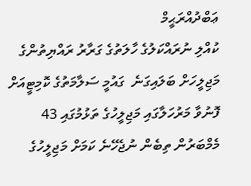ޢަބްދުއްރަޙީމް
ކުއްލި ނުރައްކަލުގެ ހާލަތުގެ ގަރާރު ރައްޔިތުންގެ މަޖިލީހަށް ބަލައިގަނެ  ގައުމީ ސަލާމަތުގެ ކޮމިޓީއަށް ފޮނުވާ މަރުހަލާގައި މަޖިލީހުގެ ތަޅުމުގައި 43 މެމްބަރުން ތިބެން ނުޖެހޭނެ ކަމަށް މަޖިލީހުގެ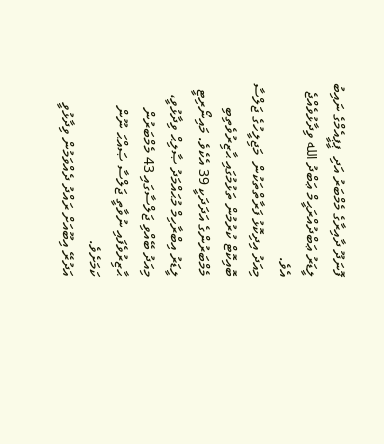ފޮނަދޫ ދާއިރާގެ މެމްބަރު އަދި  ޕީޕީއެމްގެ ނައިބު ލީޑަރު ޢަބްދުއްރަޙީމް ޢަބްދު الله ވިދާޅުވެއްޖެ އެވެ.
މިއަދު އިދިކޮޅު ފަރާތްތަކުން  މަޖިލީހުގެ ޖަލްސާ ބޮއިކޮޓް ކުރުމުން ތަޅުމުގައި ޙާޒިރުވެތިބި މެމްބަރުންގެ އަދަދަކީ 39 އެކެވެ. މައިނޯރިޓީ ލީޑަރު އިބްރާހިމް މުޙައްމަދު ޞާލިޙް ވިދާޅުވީ، މިއަދު ބޭއްވި ޖަލްސާގައި 43 މެމްބަރުން ޙާޒިރުވެފައި ނުވާތީ ޖަލްސާ ޞައްޙަ ނޫން ކަމަށެވެ.
އަދުރޭ އިބޫއަށް ރައްދު ދެއްވަމުން ވިދާޅުވީ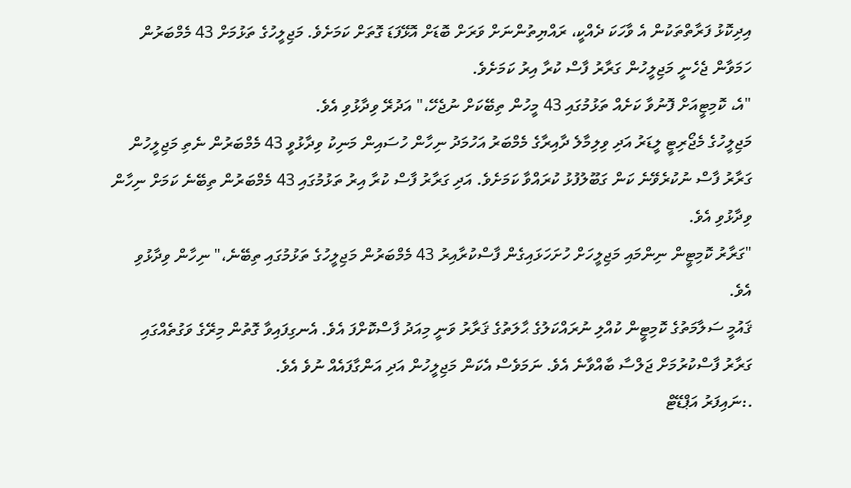އިދިކޮޅު ފަރާތްތަކުން އެ ވާހަކަ ދެއްކީ، ރައްޔިތުންނަށް ވަރަށް ބޮޑަށް އޮޅޭފަޑަ ގޮތަށް ކަމަށެވެ. މަޖިލީހުގެ ތަޅުމަށް 43 މެމްބަރުން ހަމަވާން ޖެހެނީ މަޖިލީހުން ގަރާރު ފާސް ކުރާ އިރު ކަމަށެވެ.
"އެ، ކޮމިޓީއަށް ފޮނުވާ ކަށެއް ތަޅުމުގައި 43 މީހުން ތިބޭކަށް ނުޖެހޭ،" އަދުރޭ ވިދާޅުވި އެވެ.
މަޖިލީހުގެ މެޖޯރިޓީ ލީޑަރު އަދި ވިލިމާލެ ދާއިރާގެ މެމްބަރު އަހުމަދު ނިހާން ހުސައިން މަނިކު ވިދާޅުވީ 43 މެމްބަރުން ނެތި މަޖިލީހުން ގަރާރު ފާސް ނުކުރެވޭނެ ކަން ގަބޫލުފުޅު ކުރައްވާ ކަމަށެވެ. އަދި ގަރާރު ފާސް ކުރާ އިރު ތަޅުމުގައި 43 މެމްބަރުން ތިބޭނެ ކަމަށް ނިހާން ވިދާޅުވި އެވެ.
"ގަރާރު ކޮމިޓީން ނިންމައި މަޖިލީހަށް ހުށަހަޅައިގެން ފާސްކުރާއިރު 43 މެމްބަރުން މަޖިލީހުގެ ތަޅުމުގައި ތިބޭނެ،" ނިހާން ވިދާޅުވި އެވެ.
ޤައުމީ ސަލާމަތުގެ ކޮމިޓީން ކުއްލި ނުރައްކަލުގެ ޙާލަތުގެ ޤަރާރު ވަނީ މިއަދު ފާސްކޮށްފަ އެވެ. އެނގިފައިވާ ގޮތުން މިރޭގެ ވަގުތެއްގައި ގަރާރު ފާސްކުރުމަށް ޖަލްސާ ބާއްވާނެ އެވެ. ނަމަވެސް އެކަން މަޖިލީހުން އަދި އަންގާފައެއް ނުވެ އެވެ.
.:ނައިފަރު އަޕްޑޭޓް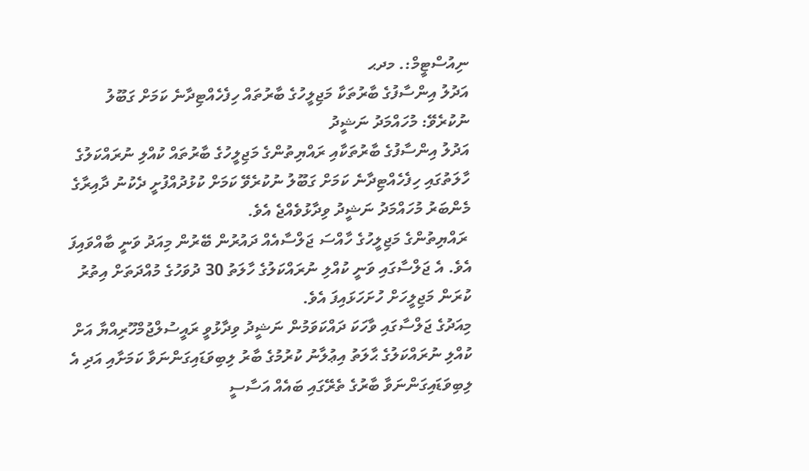ނިއުސްޓީމް:. މދޙ
އަދުލު އިންސާފުގެ ބާރުތަކާ މަޖިލީހުގެ ބާރުތައް ހިފެހެއްޓިދާނެ ކަމަށް ގަބޫލު ނުކުރެވޭ: މުހައްމަދު ނަޝީދު
އަދުލު އިންސާފުގެ ބާރުތަކާއި ރައްޔިތުންގެ މަޖިލީހުގެ ބާރުތައް ކުއްލި ނުރައްކަލުގެ ހާލަތުގައި ހިފެހެއްޓިދާނެ ކަމަށް ގަބޫލު ނުކުރެވޭ ކަމަށް ކުޅުދުއްފުށީ ދެކުނު ދާއިރާގެ މެންބަރު މުހައްމަދު ނަޝީދު ވިދާޅުވެއްޖެ އެވެ.
 ރައްޔިތުންގެ މަޖިލީހުގެ ހާއްސަ ޖަލްސާއެއް ދައުރުން ބޭރުން މިއަދު ވަނީ ބާއްވައިފަ އެވެ. އެ ޖަލްސާގައި ވަނީ ކުއްލި ނުރައްކަލުގެ ހާލަތު 30 ދުވަހުގެ މުއްދަތަށް އިތުރު ކުރަން މަޖިލީހަށް ހުށަހަޅައިފަ އެވެ.
މިއަދުގެ ޖަލްސާގައި ވާހަކަ ދައްކަވަމުން ނަޝީދު ވިދާޅުވީ ރައީސުލްޖުމްހޫރިއްޔާ އަށް ކުއްލި ނުރައްކަލުގެ ޙާލަތު އިޢުލާނު ކުރުމުގެ ބާރު ލިބިވަޑައިގަންނަވާ ކަމަށާއި އަދި އެ ލިބިވަޑައިގަންނަވާ ބާރުގެ ތެރޭގައި ބައެއް އަސާސީ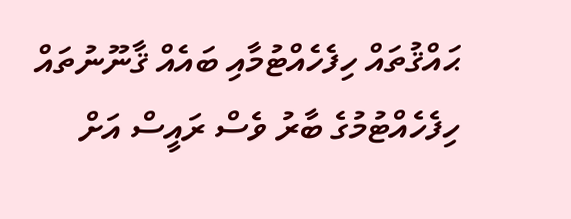ޙައްޤުތައް ހިފެހެއްޓުމާއި ބައެއް ޤާނޫނުތައް ހިފެހެއްޓުމުގެ ބާރު ވެސް ރައީސް އަށް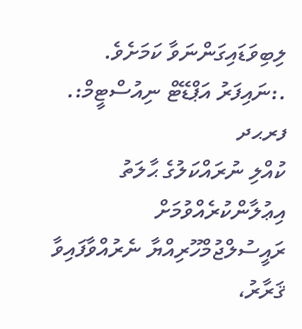ލިބިވަޑައިގަންނަވާ ކަމަށެވެ.
.:ނައިފަރު އަޕްޑޭޓް ނިއުސްޓީމް:. ފރޙދ
ކުއްލި ނުރައްކަލުގެ ޙާލަތު އިޢުލާންކުރެއްވުމަށް ރައީސުލްޖުމްހޫރިއްޔާ ނެރުއްވާފައިވާ ޤަރާރު،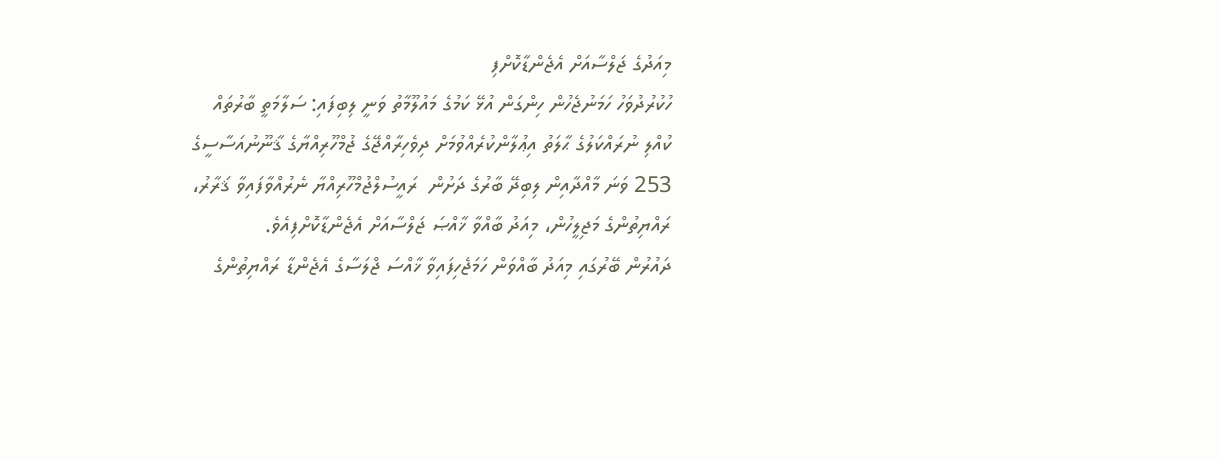މިއަދުގެ ޖަލްސާއަށް އެޖެންޑާކޮށްފި
ހުކުރުދުވަހު ހަމަނުޖެހުން ހިންގަން އުޅޭ ކަމުގެ މައުލޫމާތު ވަނީ ލިބިފައި: ސަލާމަތީ ބާރުތައް
ކުއްލި ނުރައްކަލުގެ ޙާލަތު އިޢުލާންކުރެއްވުމަށް ދިވެހިރާއްޖޭގެ ޖުމްހޫރިއްޔާގެ ޤާނޫނުއަސާސީގެ 253 ވަނަ މާއްދާއިން ލިބިދޭ ބާރުގެ ދަށުން  ރައީސުލްޖުމްހޫރިއްޔާ ނެރުއްވާފައިވާ ޤަރާރު، ރައްޔިތުންގެ މަޖިލީހުން، މިއަދު ބާއްވާ ޚާއްޞަ ޖަލްސާއަށް އެޖެންޑާކޮށްފިއެވެ.
ދައުރުން ބޭރުގައި މިއަދު ބާއްވަން ހަމަޖެހިފައިވާ ޚާއްސަ ޖްލަސާގެ އެޖެންޑާ ރައްޔިތުންގެ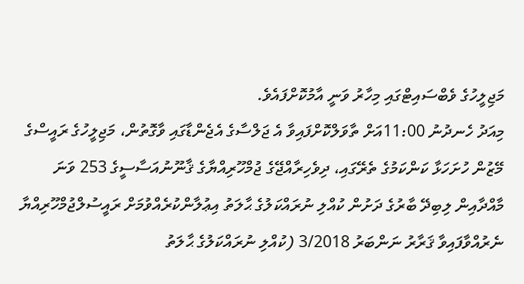މަޖިލީހުގެ ވެބްސައިޓްގައި މިހާރު ވަނީ އާމުކޮށްފައެވެ.
މިއަދު ހެނދުނު 11:00އަށް ތާވަލްކޮށްފައިވާ އެ ޖަލްސާގެ އެޖެންޑާގައި ވާގޮތުން، މަޖިލީހުގެ ރައީސްގެ މޭޒުން ހުށަހަޅާ ކަންކަމުގެ ތެރޭގައި، ދިވެހިރާއްޖޭގެ ޖުމްހޫރިއްޔާގެ ޤާނޫނުއަސާސީގެ 253 ވަނަ މާއްދާއިން ލިބިދޭ ބާރުގެ ދަށުން ކުއްލި ނުރައްކަލުގެ ޙާލަތު އިޢުލާންކުރެއްވުމަށް ރައީސުލްޖުމްހޫރިއްޔާ ނެރުއްވާފައިވާ ޤަރާރު ނަންބަރު 3/2018 (ކުއްލި ނުރައްކަލުގެ ޙާލަތު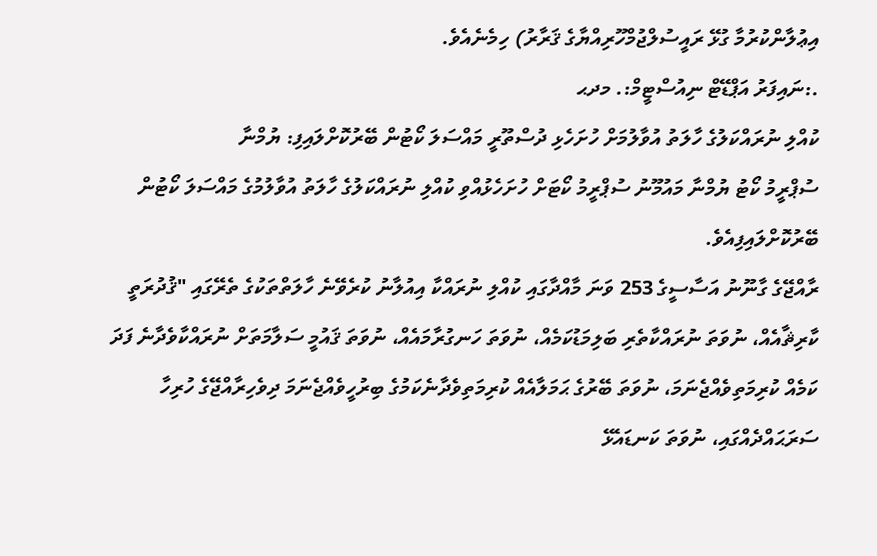އިޢުލާންކުރުމާ ގުޅޭ ރައީސުލްޖުމްހޫރިއްޔާގެ ޤަރާރު) ހިމެނެއެވެ.
.:ނައިފަރު އަޕްޑޭޓް ނިއުސްޓީމް:. މދޙ
ކުއްލި ނުރައްކަލުގެ ހާލަތު އުވާލުމަށް ހުށަހެޅި ދުސްތޫރީ މައްސަލަ ކޯޓުން ބޭރުކޮށްލައިފި: ޔުމްނާ
ސުޕްރީމު ކޯޓު ޔުމްނާ މައުމޫނު ސުޕްރީމު ކޯޓަށް ހުށަހެޅުއްވި ކުއްލި ނުރައްކަލުގެ ހާލަތު އުވާލުމުގެ މައްސަލަ ކޯޓުން ބޭރުކޮށްލައިފިއެވެ.
ރާއްޖޭގެ ގާނޫނު އަސާސީގެ 253 ވަނަ މާއްދާގައި ކުއްލި ނުރައްކާ އިއުލާނު ކުރެވޭނެ ހާލަތްތަކުގެ ތެރޭގައި "ޤުދުރަތީ ކާރިޘާއެއް، ނުވަތަ ނުރައްކާތެރި ބަލިމަޑުކަމެއް، ނުވަތަ ހަނގުރާމައެއް، ނުވަތަ ޤައުމީ ސަލާމަތަށް ނުރައްކާވެދާނެ ފަދަ ކަމެއް ކުރިމަތިވެއްޖެނަމަ، ނުވަތަ ބޭރުގެ ޙަމަލާއެއް ކުރިމަތިވެދާނެކަމުގެ ބިރުހީވެއްޖެނަމަ ދިވެހިރާއްޖޭގެ ހުރިހާ ސަރަޙައްދެއްގައި، ނުވަތަ ކަނޑައެޅޭ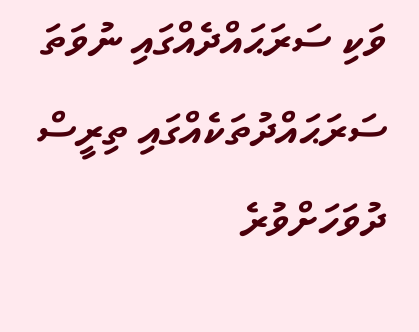ވަކި ސަރަޙައްދެއްގައި ނުވަތަ ސަރަޙައްދުތަކެއްގައި ތިރީސް ދުވަހަށްވުރެ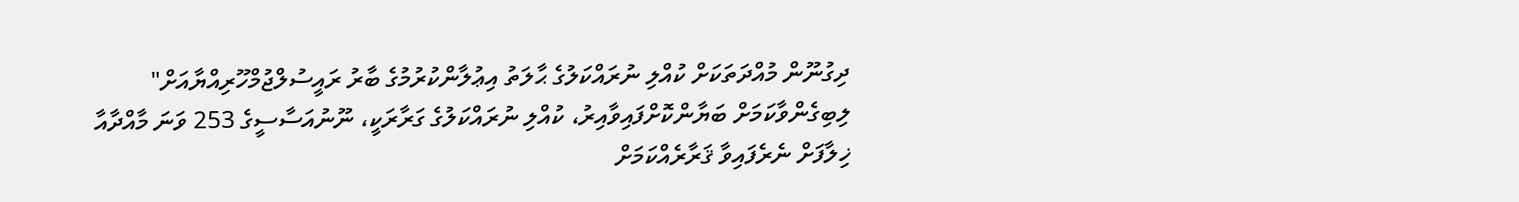ދިގުނޫން މުއްދަތަކަށް ކުއްލި ނުރައްކަލުގެ ޙާލަތު އިޢުލާންކުރުމުގެ ބާރު ރައީސުލްޖުމްހޫރިއްޔާއަށް" ލިބިގެންވާކަމަށް ބަޔާންކޮށްފައިވާއިރު، ކުއްލި ނުރައްކަލުގެ ގަރާރަކީ، ނޫނުއަސާސީގެ 253 ވަނަ މާއްދާއާ ޚިލާފަށް ނެރެފައިވާ ޤަރާރެއްކަމަށް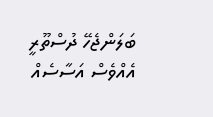ބަލަންޖެހޭ ދުސްތޫރީ އެއްވެސް އަސާސެއް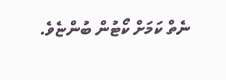ނެތް ކަމަށް ކޯޓުން ބުންޏެވެ.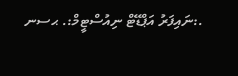.:ނައިފަރު އަޕްޑޭޓް ނިއުސްޓީމް:. ޙސނ